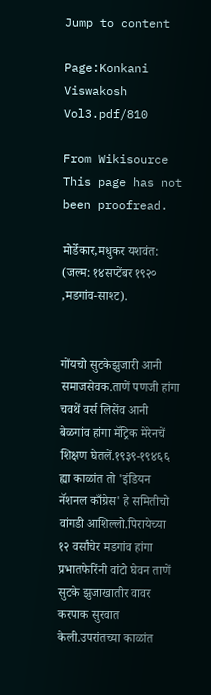Jump to content

Page:Konkani Viswakosh Vol3.pdf/810

From Wikisource
This page has not been proofread.

मोर्डेकार,मधुकर यशवंत: (जल्म: १४सप्टेंबर १९२० ,मडगांव-साश्ट).


गोंयचो सुटकेझुजारी आनी समाजसेवक.ताणें पणजी हांगा चवथें वर्स लिसेंव आनी बेळगांव हांगा मॅट्रिक मेरेनचें शिक्षण घेतलें.१९३९-१९४६६ ह्या काळांत तो 'इंडियन नॅशनल काँग्रेस' हे समितीचो वांगडी आशिल्लो.पिरायेच्या १२ वर्सांचेर मडगांव हांगा प्रभातफेरिंनी वांटो घेवन ताणें सुटके झुजाखातीर वावर करपाक सुरवात केली.उपरांतच्या काळांत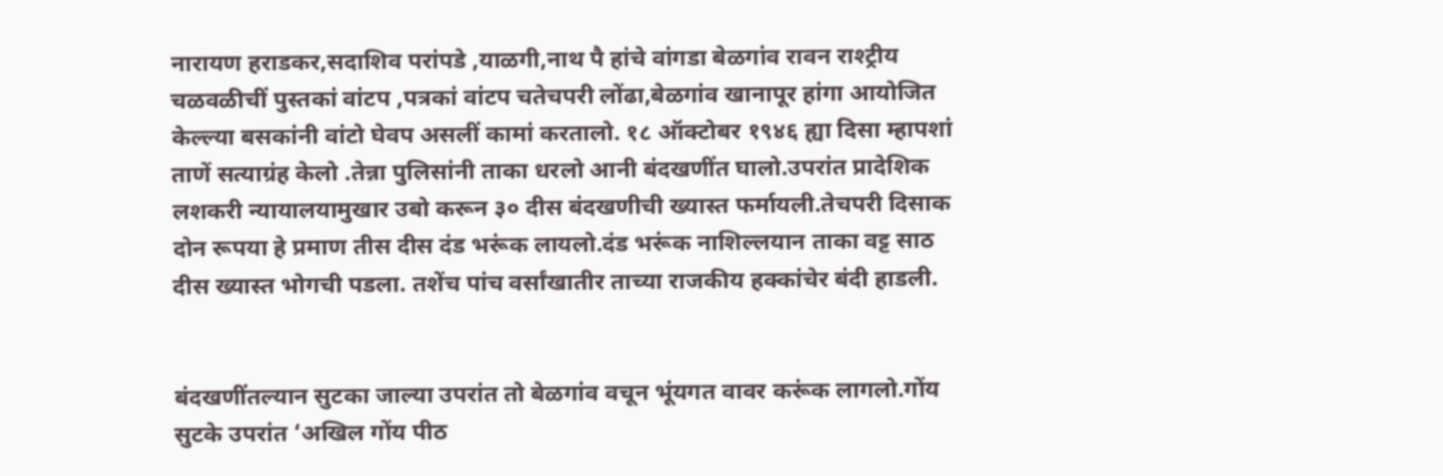नारायण हराडकर,सदाशिव परांपडे ,याळगी,नाथ पै हांचे वांगडा बेळगांव रावन राश्ट्रीय चळवळीचीं पुस्तकां वांटप ,पत्रकां वांटप चतेचपरी लोंढा,बेळगांव खानापूर हांगा आयोजित केल्ल्या बसकांनी वांटो घेवप असलीं कामां करतालो. १८ ऑक्टोबर १९४६ ह्या दिसा म्हापशां ताणें सत्याग्रंह केलो .तेन्ना पुलिसांनी ताका धरलो आनी बंदखणींत घालो.उपरांत प्रादेशिक लशकरी न्यायालयामुखार उबो करून ३० दीस बंदखणीची ख्यास्त फर्मायली.तेचपरी दिसाक दोन रूपया हे प्रमाण तीस दीस दंड भरूंक लायलो.दंड भरूंक नाशिल्लयान ताका वट्ट साठ दीस ख्यास्त भोगची पडला. तशेंच पांच वर्सांखातीर ताच्या राजकीय हक्कांचेर बंदी हाडली.


बंदखणींतल्यान सुटका जाल्या उपरांत तो बेळगांव वचून भूंयगत वावर करूंक लागलो.गोंय सुटके उपरांत ‘अखिल गोंय पीठ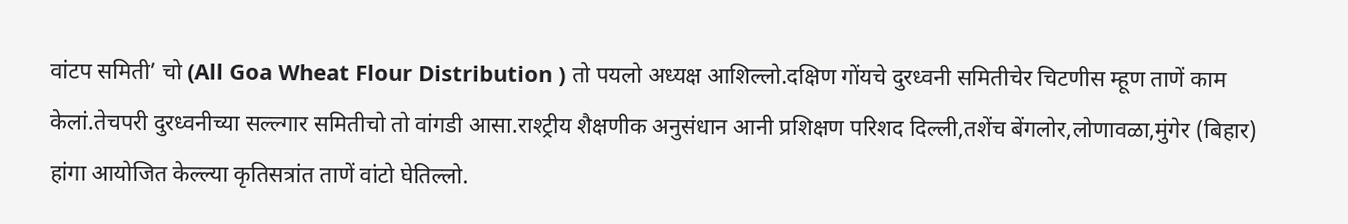वांटप समिती’ चो (All Goa Wheat Flour Distribution ) तो पयलो अध्यक्ष आशिल्लो.दक्षिण गोंयचे दुरध्वनी समितीचेर चिटणीस म्हूण ताणें काम केलां.तेचपरी दुरध्वनीच्या सल्ल्गार समितीचो तो वांगडी आसा.राश्ट्रीय शैक्षणीक अनुसंधान आनी प्रशिक्षण परिशद दिल्ली,तशेंच बेंगलोर,लोणावळा,मुंगेर (बिहार) हांगा आयोजित केल्ल्या कृतिसत्रांत ताणें वांटो घेतिल्लो.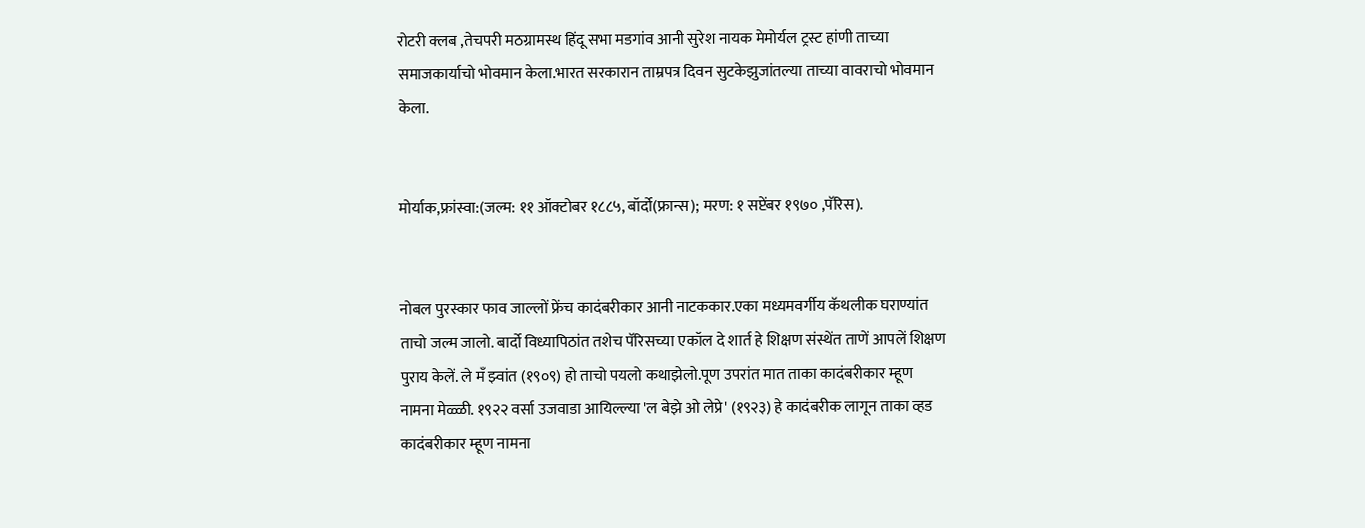रोटरी क्लब ,तेचपरी मठग्रामस्थ हिंदू सभा मडगांव आनी सुरेश नायक मेमोर्यल ट्रस्ट हांणी ताच्या समाजकार्याचो भोवमान केला.भारत सरकारान ताम्रपत्र दिवन सुटकेझुजांतल्या ताच्या वावराचो भोवमान केला.


मोर्याक,फ्रांस्वा:(जल्म: ११ ऑक्टोबर १८८५, बॉर्दो(फ्रान्स); मरण: १ सप्टेंबर १९७० ,पॅरिस).


नोबल पुरस्कार फाव जाल्लों फ्रेंच कादंबरीकार आनी नाटककार.एका मध्यमवर्गीय कॅथलीक घराण्यांत ताचो जल्म जालो. बार्दो विध्यापिठांत तशेच पॅरिसच्या एकॉल दे शार्त हे शिक्षण संस्थेंत ताणें आपलें शिक्षण पुराय केलें. ले मँ झ्वांत (१९०९) हो ताचो पयलो कथाझेलो.पूण उपरांत मात ताका कादंबरीकार म्हूण नामना मेळ्ळी. १९२२ वर्सा उजवाडा आयिल्ल्या 'ल बेझे ओ लेप्रे' (१९२३) हे कादंबरीक लागून ताका व्हड कादंबरीकार म्हूण नामना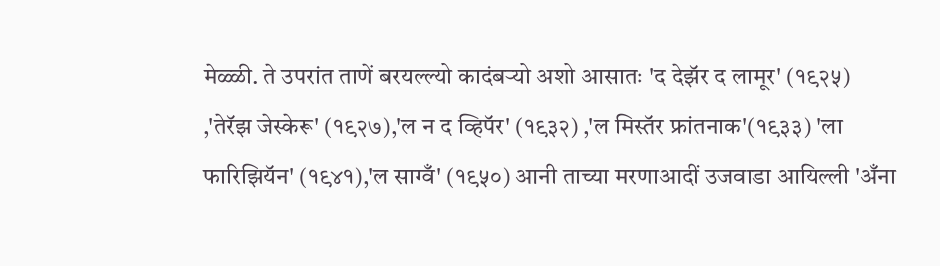मेळ्ळी. ते उपरांत ताणें बरयल्ल्यो कादंबऱ्यो अशो आसातः 'द देझॅर द लामूर' (१९२५) ,'तेरॅझ जेस्केरू' (१९२७),'ल न द व्हिपॅर' (१९३२) ,'ल मिस्तॅर फ्रांतनाक'(१९३३) 'ला फारिझियॅन' (१९४१),'ल साग्वँ' (१९५०) आनी ताच्या मरणाआदीं उजवाडा आयिल्ली 'अँना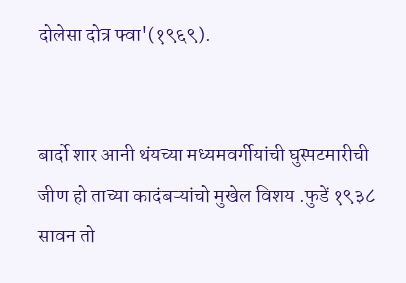दोलेसा दोत्र फ्वा'(१९६९).


बार्दो शार आनी थंयच्या मध्यमवर्गीयांची घुस्पटमारीची जीण हो ताच्या कादंबऱ्यांचो मुखेल विशय .फुडें १९३८ सावन तो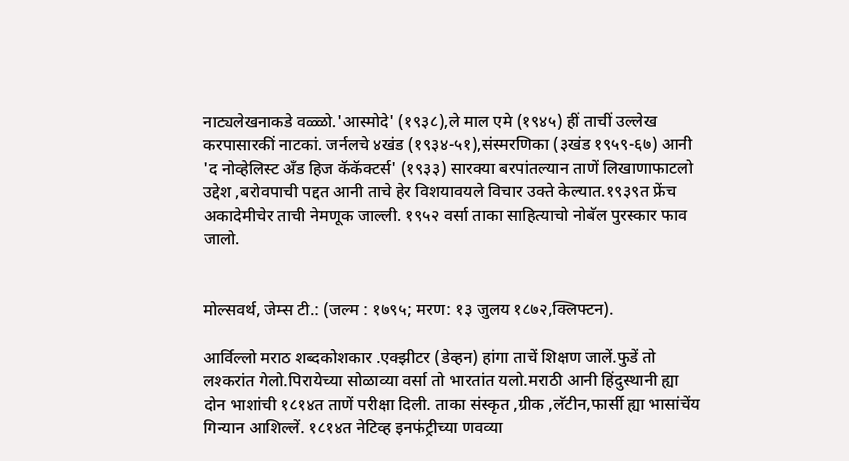नाट्यलेखनाकडे वळ्ळो.'आस्मोदे' (१९३८),ले माल एमे (१९४५) हीं ताचीं उल्लेख करपासारकीं नाटकां. जर्नलचे ४खंड (१९३४-५१),संस्मरणिका (३खंड १९५९-६७) आनी 'द नोव्हेलिस्ट अँड हिज कॅकॅक्टर्स' (१९३३) सारक्या बरपांतल्यान ताणें लिखाणाफाटलो उद्देश ,बरोवपाची पद्दत आनी ताचे हेर विशयावयले विचार उक्ते केल्यात.१९३९त फ्रेंच अकादेमीचेर ताची नेमणूक जाल्ली. १९५२ वर्सा ताका साहित्याचो नोबॅल पुरस्कार फाव जालो.


मोल्सवर्थ, जेम्स टी.: (जल्म : १७९५; मरण: १३ जुलय १८७२,क्लिफ्टन).

आर्विल्लो मराठ शब्दकोशकार .एक्झीटर (डेव्हन) हांगा ताचें शिक्षण जालें.फुडें तो लश्करांत गेलो.पिरायेच्या सोळाव्या वर्सा तो भारतांत यलो.मराठी आनी हिंदुस्थानी ह्या दोन भाशांची १८१४त ताणें परीक्षा दिली. ताका संस्कृत ,ग्रीक ,लॅटीन,फार्सी ह्या भासांचेंय गिन्यान आशिल्लें. १८१४त नेटिव्ह इनफंट्रीच्या णवव्या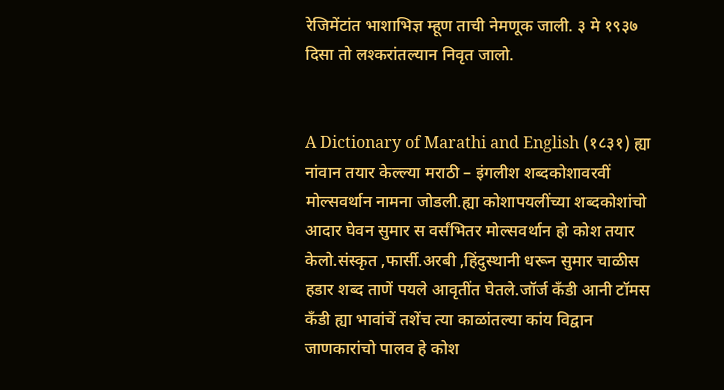रेजिमेंटांत भाशाभिज्ञ म्हूण ताची नेमणूक जाली. ३ मे १९३७ दिसा तो लश्करांतल्यान निवृत जालो.


A Dictionary of Marathi and English (१८३१) ह्या नांवान तयार केल्ल्या मराठी – इंगलीश शब्दकोशावरवीं मोल्सवर्थान नामना जोडली.ह्या कोशापयलींच्या शब्दकोशांचो आदार घेवन सुमार स वर्संभितर मोल्सवर्थान हो कोश तयार केलो.संस्कृत ,फार्सी.अरबी ,हिंदुस्थानी धरून सुमार चाळीस हडार शब्द ताणें पयले आवृतींत घेतले.जॉर्ज कँडी आनी टॉमस कँडी ह्या भावांचें तशेंच त्या काळांतल्या कांय विद्वान जाणकारांचो पालव हे कोश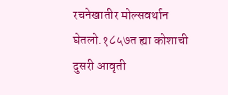रचनेखातीर मोल्सवर्थान घेतलो.१८५७त ह्या कोशाची दुसरी आवृती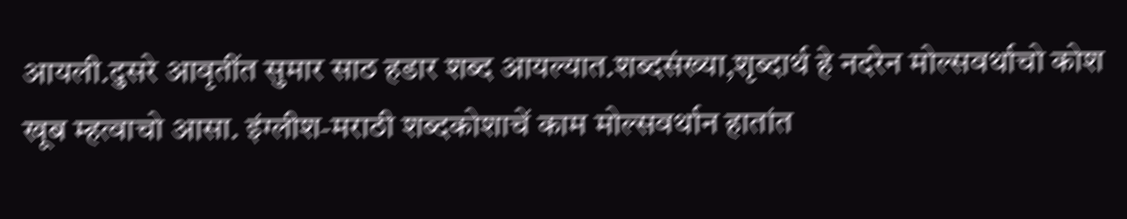आयली.दुसरे आवृतींत सुमार साठ हडार शब्द आयल्यात.शब्दसंख्या,शृब्दार्थ हे नदरेन मोल्सवर्थाचो कोश खूब म्हत्वाचो आसा. इंग्लीश-मराठी शब्दकोशाचें काम मोल्सवर्थान हातांत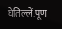घेतिल्लें.पूण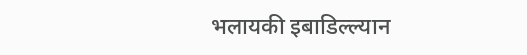भलायकी इबाडिल्ल्यान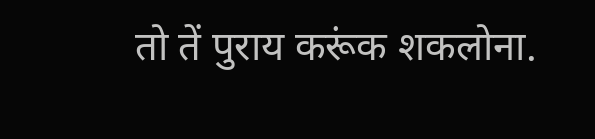तो तें पुराय करूंक शकलोना.